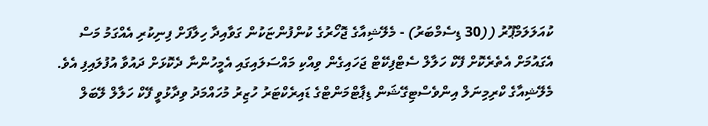ކުއަލަލަމްޕޫރު ((30 ޑިސެމްބަރު) - މެލޭޝިއާގެ ޖޮހޯރުގެ ކުންފުންޏަކުން ގަވާއިދާ ހިލާފަށް ފިނިކުރި އެއްގަމު މަސް އެގައުމަށް އެތެރެކޮށް ފޭކް ހަލާލް ސެޓްފިކޭޓް ޖަހައިގެން ވިއްކި މައްސަލައިގައި އެމީހުންނާ ދެކޮޅަށް ދައުވާ އުފުލައިފި އެވެ.
މެލޭޝިއާގެ ކްރިމިނަލް އިންވެސްޓިގޭޝަން ޑިޕާޓްމަންޓްގެ ޑައިރެކްޓަރު ހުޒިރު މުހައްމަދު ވިދާޅުވީ ފޭކް ހަލާލް ލޭބަލް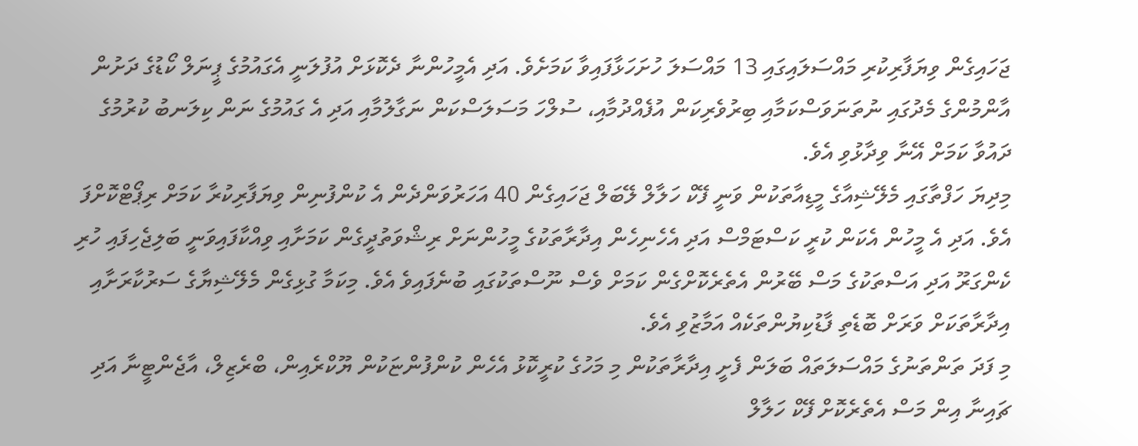ޖަހައިގެން ވިޔަފާރިކުރި މައްސަލައިގައި 13 މައްސަލަ ހުށަހަޅާފައިވާ ކަމަށެވެ. އަދި އެމީހުންނާ ދެކޮޅަށް އުފުލަނީ އެގައުމުގެ ޕީނަލް ކޯޑުގެ ދަށުން އާންމުންގެ މެދުގައި ނުތަނަވަސްކަމާއި ބިރުވެރިކަން އުފެއްދުމާއި، ސުލްހަ މަސަލަސްކަން ނަގާލުމާއި އަދި އެ ގައުމުގެ ނަން ކިލަނބު ކުރުމުގެ ދައުވާ ކަމަށް އޭނާ ވިދާޅުވި އެވެ.
މިދިޔަ ހަފްތާގައި މެލޭޝިއާގެ މީޑިއާތަކުން ވަނީ ފޭކް ހަލާލް ލޭބަލް ޖަހައިގެން 40 އަހަރުވަންދެން އެ ކުންފުނިން ވިޔަފާރިކުރާ ކަމަށް ރިޕޯޓްކޮށްފަ އެވެ. އަދި އެ މީހުން އެކަން ކުރީ ކަސްޓަމްސް އަދި އެހެނިހެން އިދާރާތަކުގެ މީހުންނަށް ރިޝްވަތުދީގެން ކަމަށާއި ވިއްކާފައިވަނީ ބަލިޖެހިފައި ހުރި ކެންގަރޫ އަދި އަސްތަކުގެ މަސް ބޭރުން އެތެރެކޮށްގެން ކަމަށް ވެސް ނޫސްތަކުގައި ބުނެފައިވެ އެވެ. މިކަމާ ގުޅިގެން މެލޭޝިޔާގެ ސަރުކާރަށާއި އިދާރާތަކަށް ވަރަށް ބޮޑެތި ފާޑުކިޔުންތަކެއް އަމާޒުވި އެވެ.
މި ފަދަ ތަންތަނުގެ މައްސަލަތައް ބަލަން ފެށީ އިދާރާތަކުން މި މަހުގެ ކުރީކޮޅު އެހެން ކުންފުންޏަކުން ޔޫކްރެއިން، ބްރެޒިލް، އާޖެންޓީނާ އަދި ޗައިނާ އިން މަސް އެތެރެކޮށް ފޭކް ހަލާލް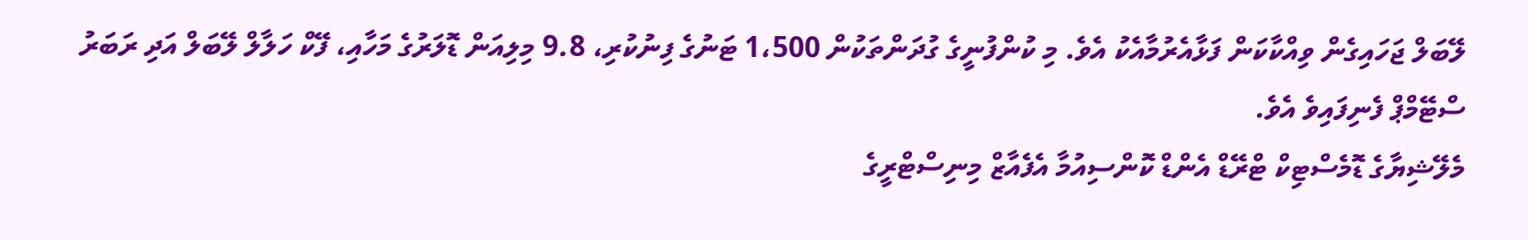ލޭބަލް ޖަހައިގެން ވިއްކާކަން ފަޅާއެރުމާއެކު އެވެ. މި ކުންފުނީގެ ގުދަންތަކުން 1،500 ޓަނުގެ ފިނުކުރި، 9.8 މިލިއަން ޑޮލަރުގެ މަހާއި، ފޭކް ހަލާލް ލޭބަލް އަދި ރަބަރު ސްޓޭމްޕް ފެނިފައިވެ އެވެ.
މެލޭޝިޔާގެ ޑޮމެސްޓިކް ޓްރޭޑް އެންޑް ކޮންސިއުމާ އެފެއާޒް މިނިސްޓްރީގެ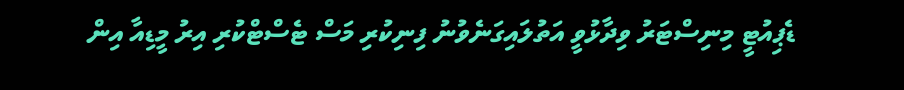ޑެޕިއުޓީ މިނިސްޓަރު ވިދާޅުވީ އަތުލައިގަނެވުނު ފިނިކުރި މަސް ޓެސްޓްކުރި އިރު މީޑިއާ އިން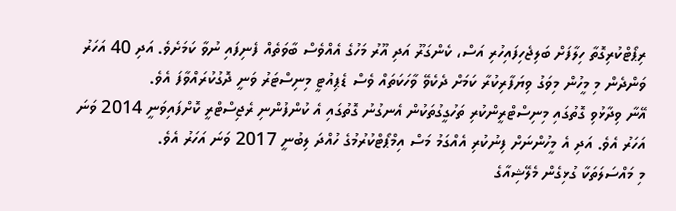ރިޕޯޓްކުރިގޮތާ ހިލާފަށް ބަލިޖެހިފައިހުރި އަސް، ކެންގަރޫ އަދި އޫރު މަހުގެ އެއްވެސް ބާވަތެއް ފެނިފައި ނުވާ ކަމަށެވެ. އަދި 40 އަހަރު ވަންދެން މި މީހުން މިވަގު ވިޔަފާރިކުރާ ކަމަށް ދެކެވޭ ވާހަކަތައް ވެސް ޑެޕިއުޓީ މިނިސްޓަރު ވަނީ ދޮގުކުރައްވާފަ އެވެ.
އޭނާ ވިދާޅުވި ގޮތުގައި މިނިސްޓްރީންކުރި ތަހުގީގުތަކުން އެނގުނު ގޮތުގައި އެ ކުންފުންނި ރެޖިސްޓްރީ ކޮށްފައިވަނީ 2014 ވަނަ އަހަރު އެވެ. އަދި އެ މީހުންނަށް ފިނުކުރި އެއްގަމު މަސް އިމްޕޯޓްކުރުމުގެ ހުއްދަ ލިބުނީ 2017 ވަނަ އަހަރު އެވެ.
މި މައްސަލަތަކާ ގުޅިގެން މެލޭޝިއާގެ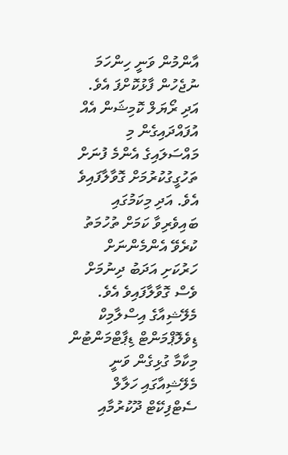އާންމުން ވަނީ ހިންހަމަ ނުޖެހުން ފާޅުކޮށްފަ އެވެ. އަދި ރޯޔަލް ކޮމިޝަން އެއް އުފައްދައިގެން މި މައްސަލައިގެ އެންމެ ފުނަށް ތަހުގީގުކުރުމަށް ގޮވާލާފައިވެ އެވެ. އަދި މިކަމުގައި ބައިވެރިވާ ކަމަށް ތުހުމަތު ކުރެވޭ އެންމެންނަށް ހަރުކަށި އަދަބު ދިނުމަށް ވެސް ގޮވާލާފައިވެ އެވެ.
މެލޭޝިއާގެ އިސްލާމިކް ޑިވެލޮޕްމަންޓް ޑިޕާޓްމަންޓުން މިކާމާ ގުޅިގެން ވަނީ މެލޭޝިއާގައި ހަލާލް ސެޓްފިކޭޓް ދޫކުރުމާއި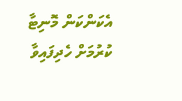އެކަންކަން މޮނިޓާ ކުރުމަށް ހެދިފައިވާ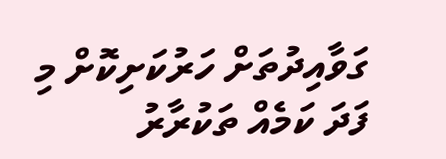ގަވާއިދުތަށް ހަރުކަށިކޮށް މި ފަދަ ކަމެއް ތަކުރާރު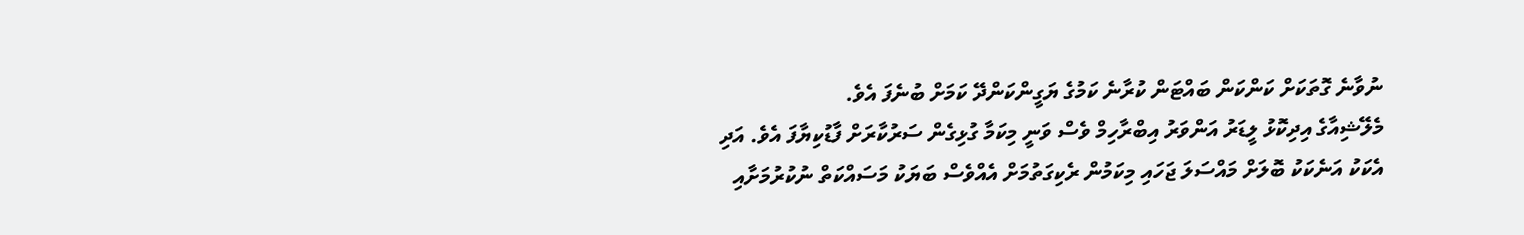ނުވާނެ ގޮތަކަށް ކަންކަން ބައްޓަން ކުރާނެ ކަމުގެ ޔަގީންކަންދޭ ކަމަށް ބުނެފަ އެވެ.
މެލޭޝިއާގެ އިދިކޮޅު ލީޑަރު އަންވަރު އިބްރާހިމް ވެސް ވަނީ މިކަމާ ގުޅިގެން ސަރުކާރަށް ފާޑުކިޔާފަ އެވެ. އަދި އެކަކު އަނެކަކު ބޮލަށް މައްސަލަ ޖަހައި މިކަމުން ރެކިގަތުމަށް އެއްވެސް ބަޔަކު މަސައްކަތް ނުކުރުމަށާއި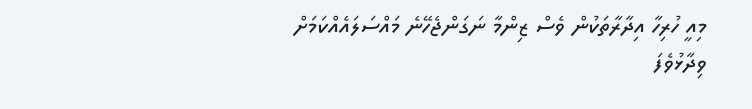މިއީ ހުރިހާ އިދާރާތަކުން ވެސް ޒިންމާ ނަގަންޖެހޭނެ މައްސަލައެއްކަމަށް ވިދާޅުވެފަ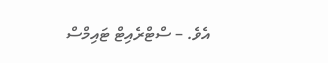އެވެ. – ސްޓްރެއިޓް ޓައިމްސް